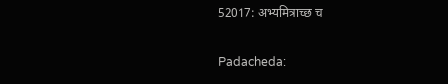52017: अभ्यमित्राच्छ च

Padacheda: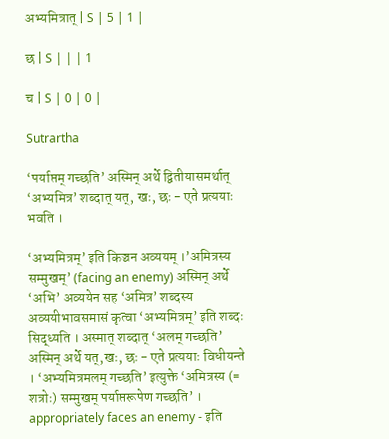अभ्यमित्रात् | S | 5 | 1 |

छ | S | | | 1

च | S | 0 | 0 |

Sutrartha

‘पर्याप्तम् गच्छति’ अस्मिन् अर्थे द्वितीयासमर्थात् ‘अभ्यमित्र’ शब्दात् यत्, खः, छः - एते प्रत्ययाः भवति ।

‘अभ्यमित्रम्’ इति किञ्चन अव्ययम् ।’अमित्रस्य सम्मुखम्’ (facing an enemy) अस्मिन् अर्थे ‘अभि’ अव्ययेन सह ‘अमित्र’ शब्दस्य अव्ययीभावसमासं कृत्वा ‘अभ्यमित्रम्’ इति शब्दः सिद्ध्यति । अस्मात् शब्दात् ‘अलम् गच्छति’ अस्मिन् अर्थे यत्,खः, छः - एते प्रत्ययाः विधीयन्ते । ‘अभ्यमित्रमलम् गच्छति’ इत्युक्ते ‘अमित्रस्य (= शत्रोः) सम्मुखम् पर्याप्तरूपेण गच्छति’ । appropriately faces an enemy - इति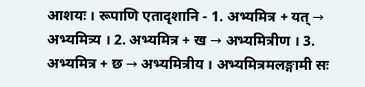आशयः । रूपाणि एतादृशानि - 1. अभ्यमित्र + यत् → अभ्यमित्र्य । 2. अभ्यमित्र + ख → अभ्यमित्रीण । 3. अभ्यमित्र + छ → अभ्यमित्रीय । अभ्यमित्रमलङ्गामी सः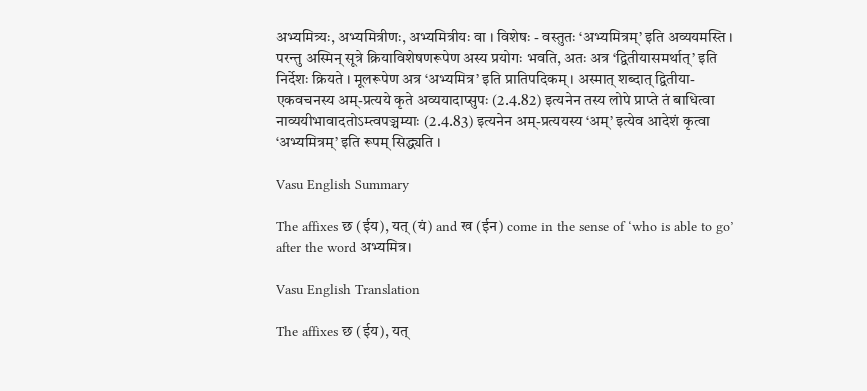अभ्यमित्र्यः, अभ्यमित्रीणः, अभ्यमित्रीयः वा । विशेषः - वस्तुतः ‘अभ्यमित्रम्’ इति अव्ययमस्ति । परन्तु अस्मिन् सूत्रे क्रियाविशेषणरूपेण अस्य प्रयोगः भवति, अतः अत्र ‘द्वितीयासमर्थात्’ इति निर्देशः क्रियते । मूलरूपेण अत्र ‘अभ्यमित्र’ इति प्रातिपदिकम् । अस्मात् शब्दात् द्वितीया-एकवचनस्य अम्-प्रत्यये कृते अव्ययादाप्सुपः (2.4.82) इत्यनेन तस्य लोपे प्राप्ते तं बाधित्वा नाव्ययीभावादतोऽम्त्वपञ्चम्याः (2.4.83) इत्यनेन अम्-प्रत्ययस्य ‘अम्’ इत्येव आदेशं कृत्वा ‘अभ्यमित्रम्’ इति रूपम् सिद्ध्यति ।

Vasu English Summary

The affixes छ (ईय), यत् (यं) and ख (ईन) come in the sense of ‘who is able to go’ after the word अभ्यमित्र।

Vasu English Translation

The affixes छ (ईय), यत्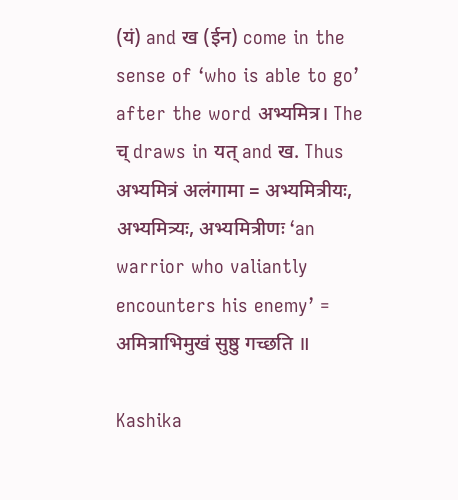(यं) and ख (ईन) come in the sense of ‘who is able to go’ after the word अभ्यमित्र। The च् draws in यत् and ख. Thus अभ्यमित्रं अलंगामा = अभ्यमित्रीयः, अभ्यमित्र्यः, अभ्यमित्रीणः ‘an warrior who valiantly encounters his enemy’ = अमित्राभिमुखं सुष्ठु गच्छति ॥

Kashika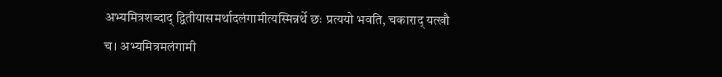अभ्यमित्रशब्दाद् द्वितीयासमर्थादलंगामीत्यस्मिन्नर्थे छः प्रत्ययो भवति, चकाराद् यत्खौ च। अभ्यमित्रमलंगामी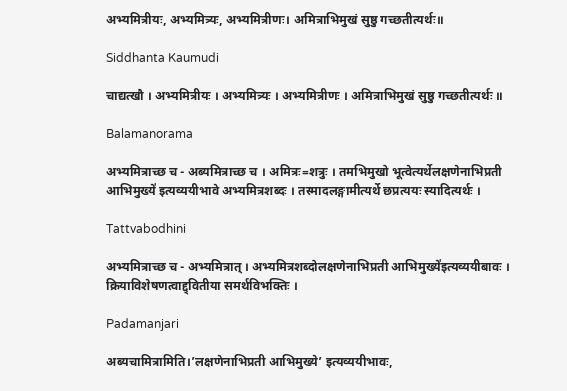अभ्यमित्रीयः, अभ्यमित्र्यः, अभ्यमित्रीणः। अमित्राभिमुखं सुष्ठु गच्छतीत्यर्थः॥

Siddhanta Kaumudi

चाद्यत्खौ । अभ्यमित्रीयः । अभ्यमित्र्यः । अभ्यमित्रीणः । अमित्राभिमुखं सुष्ठु गच्छतीत्यर्थः ॥

Balamanorama

अभ्यमित्राच्छ च - अब्यमित्राच्छ च । अमित्रः=शत्रुः । तमभिमुखो भूत्वेत्यर्थेलक्षणेनाभिप्रती आभिमुख्ये॑ इत्यव्ययीभावे अभ्यमित्रशब्दः । तस्मादलङ्गामीत्यर्थे छप्रत्ययः स्यादित्यर्थः ।

Tattvabodhini

अभ्यमित्राच्छ च - अभ्यमित्रात् । अभ्यमित्रशब्दोलक्षणेनाभिप्रती आभिमुख्ये॑इत्यव्ययीबावः । क्रियाविशेषणत्वाद्द्वितीया समर्थविभक्तिः ।

Padamanjari

अब्यचामित्रामिति।’लक्षणेनाभिप्रती आभिमुख्ये’ इत्यव्ययीभावः,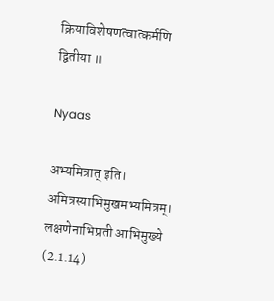क्रियाविशेषणत्वात्कर्मणि द्वितीया ॥

Nyaas

अभ्यमित्रात् इति। अमित्रस्याभिमुखमभ्यमित्रम्। लक्षणेनाभिप्रती आभिमुख्ये (2.1.14)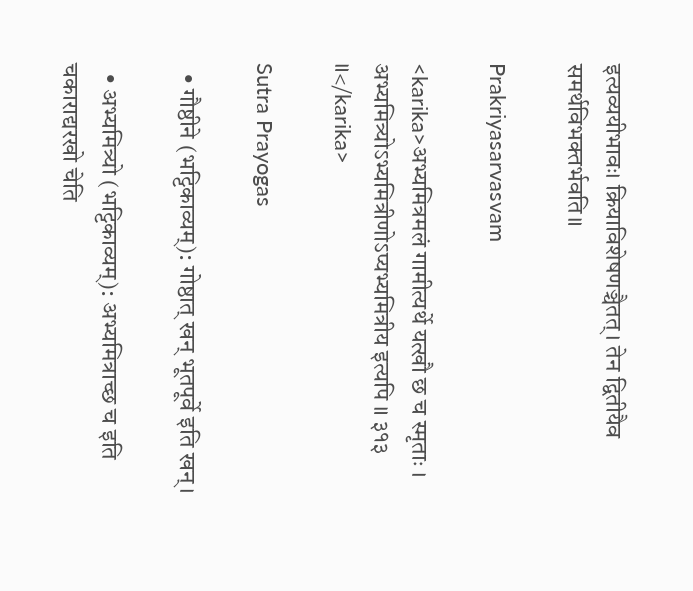इत्यव्ययीभावः। क्रियाविशेषणञ्चैतत्। तेन द्वितीयैव समर्थविभक्तर्भवति॥

Prakriyasarvasvam

<karika>अभ्यमित्रमलं गामीत्यर्थे यत्खौ छ च स्मृताः । अभ्यमित्र्योऽभ्यमित्रीणोऽप्यभ्यमित्रीय इत्यपि ॥ ३१३ ॥</karika>

Sutra Prayogas

  • गौष्ठीने (भट्टिकाव्यम्): गोष्ठात् खन् भूतपूर्वे इति खन्।

  • अभ्यमित्र्यो (भट्टिकाव्यम्): अभ्यमित्राच्छ च इति चकाराद्यरखो चेति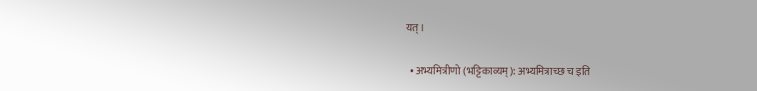यत्।

  • अभ्यमित्रीणो (भट्टिकाव्यम्): अभ्यमित्राच्छ च इति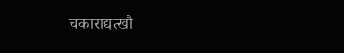चकाराद्यत्खौ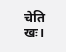चेति खः।